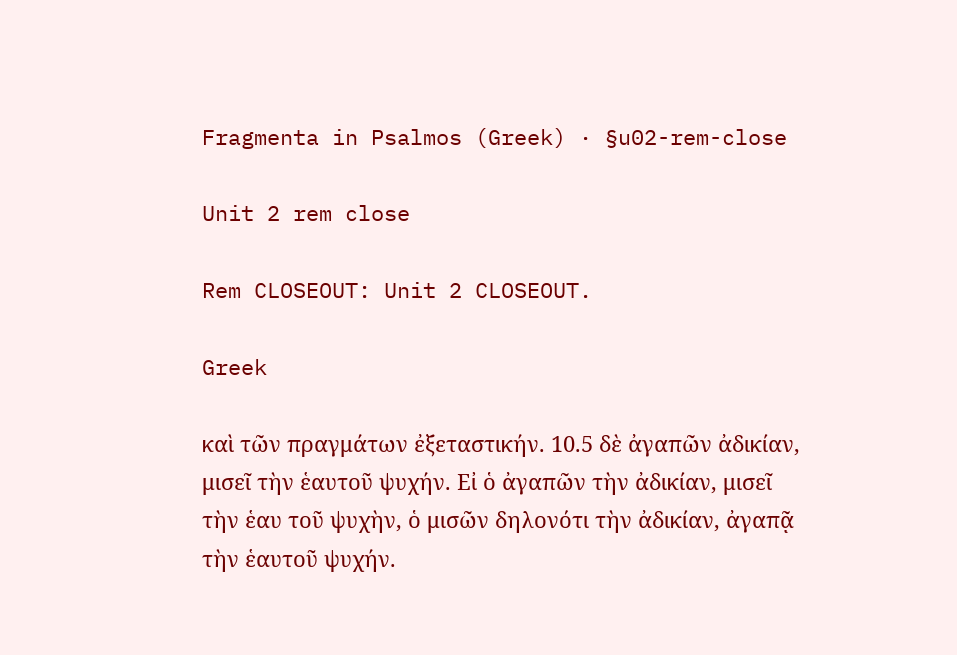Fragmenta in Psalmos (Greek) · §u02-rem-close

Unit 2 rem close

Rem CLOSEOUT: Unit 2 CLOSEOUT.

Greek

καὶ τῶν πραγμάτων ἐξεταστικήν. 10.5 δὲ ἀγαπῶν ἀδικίαν, μισεῖ τὴν ἑαυτοῦ ψυχήν. Εἰ ὁ ἀγαπῶν τὴν ἀδικίαν, μισεῖ τὴν ἑαυ τοῦ ψυχὴν, ὁ μισῶν δηλονότι τὴν ἀδικίαν, ἀγαπᾷ τὴν ἑαυτοῦ ψυχήν.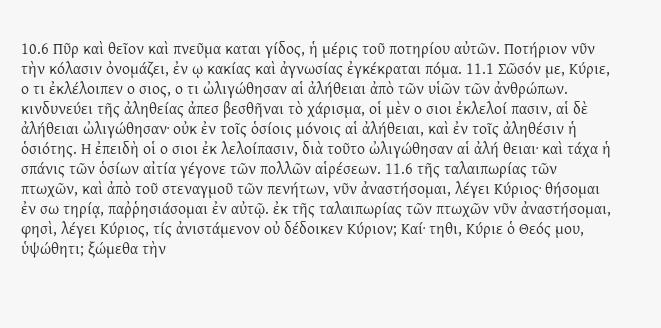10.6 Πῦρ καὶ θεῖον καὶ πνεῦμα καται γίδος, ἡ μέρις τοῦ ποτηρίου αὐτῶν. Ποτήριον νῦν τὴν κόλασιν ὀνομάζει, ἐν ῳ κακίας καὶ ἀγνωσίας ἐγκέκραται πόμα. 11.1 Σῶσόν με, Κύριε, ο τι ἐκλέλοιπεν ο σιος, ο τι ὠλιγώθησαν αἱ ἀλήθειαι ἀπὸ τῶν υἱῶν τῶν ἀνθρώπων. κινδυνεύει τῆς ἀληθείας ἀπεσ βεσθῆναι τὸ χάρισμα, οἱ μὲν ο σιοι ἐκλελοί πασιν, αἱ δὲ ἀλήθειαι ὠλιγώθησαν· οὐκ ἐν τοῖς ὁσίοις μόνοις αἱ ἀλήθειαι, καὶ ἐν τοῖς ἀληθέσιν ἡ ὁσιότης. Η ἐπειδὴ οἱ ο σιοι ἐκ λελοίπασιν, διὰ τοῦτο ὠλιγώθησαν αἱ ἀλή θειαι· καὶ τάχα ἡ σπάνις τῶν ὁσίων αἰτία γέγονε τῶν πολλῶν αἱρέσεων. 11.6 τῆς ταλαιπωρίας τῶν πτωχῶν, καὶ ἀπὸ τοῦ στεναγμοῦ τῶν πενήτων, νῦν ἀναστήσομαι, λέγει Κύριος· θήσομαι ἐν σω τηρίᾳ, παῤῥησιάσομαι ἐν αὐτῷ. ἐκ τῆς ταλαιπωρίας τῶν πτωχῶν νῦν ἀναστήσομαι, φησὶ, λέγει Κύριος, τίς ἀνιστάμενον οὐ δέδοικεν Κύριον; Καί· τηθι, Κύριε ὁ Θεός μου, ὑψώθητι; ξώμεθα τὴν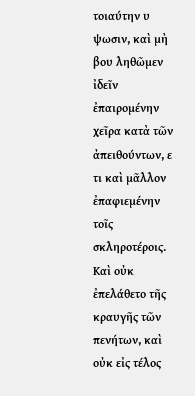τοιαύτην υ ψωσιν, καὶ μὴ βου ληθῶμεν ἰδεῖν ἐπαιρομένην χεῖρα κατὰ τῶν ἀπειθούντων, ε τι καὶ μᾶλλον ἐπαφιεμένην τοῖς σκληροτέροις. Καὶ οὐκ ἐπελάθετο τῆς κραυγῆς τῶν πενήτων, καὶ οὐκ εἰς τέλος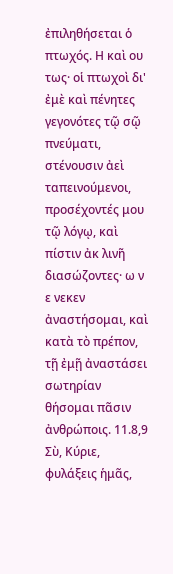ἐπιληθήσεται ὁ πτωχός. Η καὶ ου τως· οἱ πτωχοὶ δι' ἐμὲ καὶ πένητες γεγονότες τῷ σῷ πνεύματι, στένουσιν ἀεὶ ταπεινούμενοι, προσέχοντές μου τῷ λόγῳ, καὶ πίστιν ἀκ λινῆ διασώζοντες· ω ν ε νεκεν ἀναστήσομαι, καὶ κατὰ τὸ πρέπον, τῇ ἐμῇ ἀναστάσει σωτηρίαν θήσομαι πᾶσιν ἀνθρώποις. 11.8,9 Σὺ, Κύριε, φυλάξεις ἡμᾶς,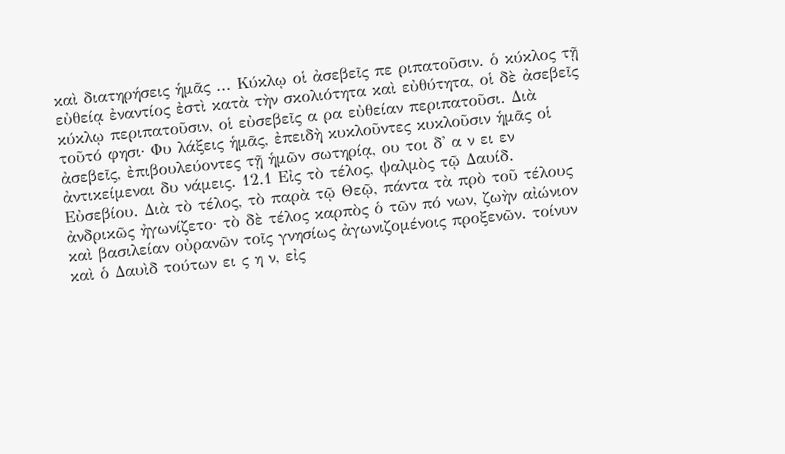καὶ διατηρήσεις ἡμᾶς ... Κύκλῳ οἱ ἀσεβεῖς πε ριπατοῦσιν. ὁ κύκλος τῇ εὐθείᾳ ἐναντίος ἐστὶ κατὰ τὴν σκολιότητα καὶ εὐθύτητα, οἱ δὲ ἀσεβεῖς κύκλῳ περιπατοῦσιν, οἱ εὐσεβεῖς α ρα εὐθείαν περιπατοῦσι. ∆ιὰ τοῦτό φησι· Φυ λάξεις ἡμᾶς, ἐπειδὴ κυκλοῦντες κυκλοῦσιν ἡμᾶς οἱ ἀσεβεῖς, ἐπιβουλεύοντες τῇ ἡμῶν σωτηρίᾳ, ου τοι δ' α ν ει εν ἀντικείμεναι δυ νάμεις. 12.1 Εἰς τὸ τέλος, ψαλμὸς τῷ ∆αυίδ. Εὐσεβίου. ∆ιὰ τὸ τέλος, τὸ παρὰ τῷ Θεῷ, πάντα τὰ πρὸ τοῦ τέλους ἀνδρικῶς ἠγωνίζετο· τὸ δὲ τέλος καρπὸς ὁ τῶν πό νων, ζωὴν αἰώνιον καὶ βασιλείαν οὐρανῶν τοῖς γνησίως ἀγωνιζομένοις προξενῶν. τοίνυν καὶ ὁ ∆αυὶδ τούτων ει ς η ν, εἰς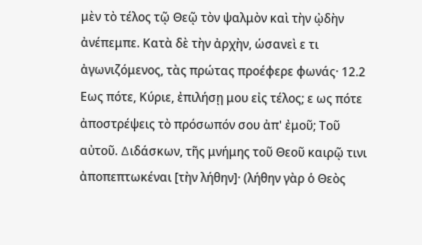μὲν τὸ τέλος τῷ Θεῷ τὸν ψαλμὸν καὶ τὴν ᾠδὴν ἀνέπεμπε. Κατὰ δὲ τὴν ἀρχὴν, ὡσανεὶ ε τι ἀγωνιζόμενος, τὰς πρώτας προέφερε φωνάς· 12.2 Εως πότε, Κύριε, ἐπιλήσῃ μου εἰς τέλος; ε ως πότε ἀποστρέψεις τὸ πρόσωπόν σου ἀπ' ἐμοῦ; Τοῦ αὐτοῦ. ∆ιδάσκων, τῆς μνήμης τοῦ Θεοῦ καιρῷ τινι ἀποπεπτωκέναι [τὴν λήθην]· (λήθην γὰρ ὁ Θεὸς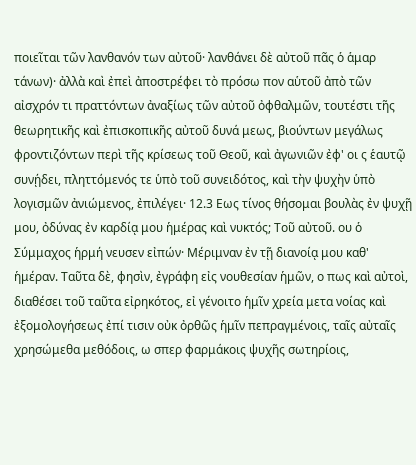ποιεῖται τῶν λανθανόν των αὐτοῦ· λανθάνει δὲ αὐτοῦ πᾶς ὁ ἁμαρ τάνων)· ἀλλὰ καὶ ἐπεὶ ἀποστρέφει τὸ πρόσω πον αὑτοῦ ἀπὸ τῶν αἰσχρόν τι πραττόντων ἀναξίως τῶν αὐτοῦ ὀφθαλμῶν, τουτέστι τῆς θεωρητικῆς καὶ ἐπισκοπικῆς αὐτοῦ δυνά μεως, βιούντων μεγάλως φροντιζόντων περὶ τῆς κρίσεως τοῦ Θεοῦ, καὶ ἀγωνιῶν ἐφ' οι ς ἑαυτῷ συνῄδει, πληττόμενός τε ὑπὸ τοῦ συνειδότος, καὶ τὴν ψυχὴν ὑπὸ λογισμῶν ἀνιώμενος, ἐπιλέγει· 12.3 Εως τίνος θήσομαι βουλὰς ἐν ψυχῇ μου, ὀδύνας ἐν καρδίᾳ μου ἡμέρας καὶ νυκτός; Τοῦ αὐτοῦ. ου ὁ Σύμμαχος ἡρμή νευσεν εἰπών· Μέριμναν ἐν τῇ διανοίᾳ μου καθ' ἡμέραν. Ταῦτα δὲ, φησὶν, ἐγράφη εἰς νουθεσίαν ἡμῶν, ο πως καὶ αὐτοὶ, διαθέσει τοῦ ταῦτα εἰρηκότος, εἰ γένοιτο ἡμῖν χρεία μετα νοίας καὶ ἐξομολογήσεως ἐπί τισιν οὐκ ὀρθῶς ἡμῖν πεπραγμένοις, ταῖς αὐταῖς χρησώμεθα μεθόδοις, ω σπερ φαρμάκοις ψυχῆς σωτηρίοις,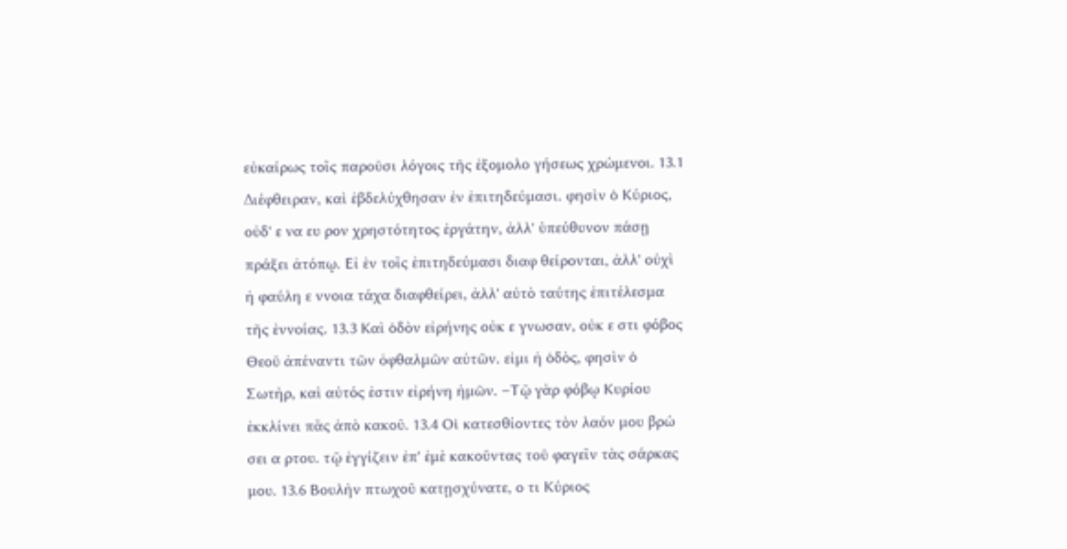εὐκαίρως τοῖς παροῦσι λόγοις τῆς ἐξομολο γήσεως χρώμενοι. 13.1 ∆ιέφθειραν, καὶ ἐβδελύχθησαν ἐν ἐπιτηδεύμασι. φησὶν ὁ Κύριος, οὐδ' ε να ευ ρον χρηστότητος ἐργάτην, ἀλλ' ὑπεύθυνον πάσῃ πράξει ἀτόπῳ. Εἰ ἐν τοῖς ἐπιτηδεύμασι διαφ θείρονται, ἀλλ' οὐχὶ ἡ φαύλη ε ννοια τάχα διαφθείρει, ἀλλ' αὐτὸ ταύτης ἐπιτέλεσμα τῆς ἐννοίας. 13.3 Καὶ ὁδὸν εἰρήνης οὐκ ε γνωσαν, οὐκ ε στι φόβος Θεοῦ ἀπέναντι τῶν ὀφθαλμῶν αὐτῶν. εἰμι ἡ ὁδὸς, φησὶν ὁ Σωτὴρ, καὶ αὐτός ἐστιν εἰρήνη ἡμῶν. –Τῷ γὰρ φόβῳ Κυρίου ἐκκλίνει πᾶς ἀπὸ κακοῦ. 13.4 Οἱ κατεσθίοντες τὸν λαόν μου βρώ σει α ρτου. τῷ ἐγγίζειν ἐπ' ἐμὲ κακοῦντας τοῦ φαγεῖν τὰς σάρκας μου. 13.6 Βουλὴν πτωχοῦ κατῃσχύνατε, ο τι Κύριος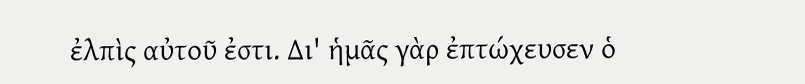ἐλπὶς αὐτοῦ ἐστι. ∆ι' ἡμᾶς γὰρ ἐπτώχευσεν ὁ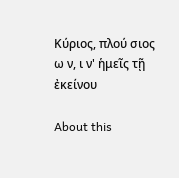Κύριος, πλού σιος ω ν, ι ν' ἡμεῖς τῇ ἐκείνου

About this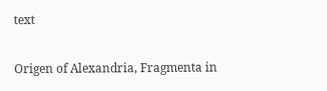text

Origen of Alexandria, Fragmenta in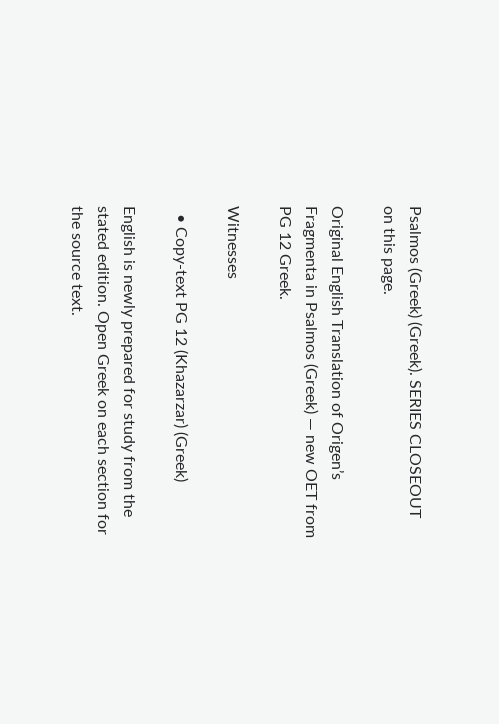Psalmos (Greek) (Greek). SERIES CLOSEOUT on this page.

Original English Translation of Origen’s Fragmenta in Psalmos (Greek) — new OET from PG 12 Greek.

Witnesses

  • Copy-text PG 12 (Khazarzar) (Greek)

English is newly prepared for study from the stated edition. Open Greek on each section for the source text.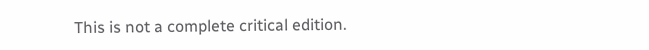This is not a complete critical edition.